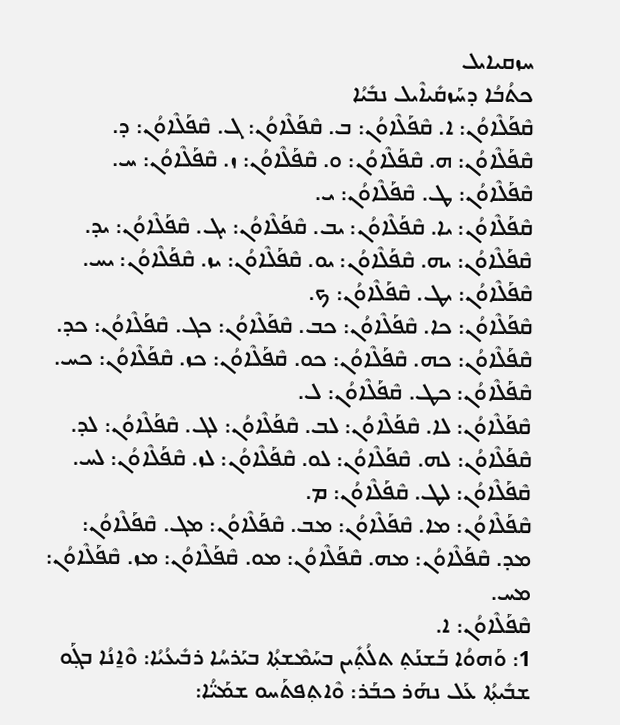ܚܙܩܝܐܝܠ
ܟܬܳܒܳܐ ܕܚܰܙܩܺܝܐܶܝܠ ܢܒܺܝܳܐ
ܩܶܦܰܠܶܐܘܳܢ: ܐ. ܩܶܦܰܠܶܐܘܳܢ: ܒ. ܩܶܦܰܠܶܐܘܳܢ: ܓ. ܩܶܦܰܠܶܐܘܳܢ: ܕ. ܩܶܦܰܠܶܐܘܳܢ: ܗ. ܩܶܦܰܠܶܐܘܳܢ: ܘ. ܩܶܦܰܠܶܐܘܳܢ: ܙ. ܩܶܦܰܠܶܐܘܳܢ: ܚ. ܩܶܦܰܠܶܐܘܳܢ: ܛ. ܩܶܦܰܠܶܐܘܳܢ: ܝ.
ܩܶܦܰܠܶܐܘܳܢ: ܝܐ. ܩܶܦܰܠܶܐܘܳܢ: ܝܒ. ܩܶܦܰܠܶܐܘܳܢ: ܝܓ. ܩܶܦܰܠܶܐܘܳܢ: ܝܕ. ܩܶܦܰܠܶܐܘܳܢ: ܝܗ. ܩܶܦܰܠܶܐܘܳܢ: ܝܘ. ܩܶܦܰܠܶܐܘܳܢ: ܝܙ. ܩܶܦܰܠܶܐܘܳܢ: ܝܚ. ܩܶܦܰܠܶܐܘܳܢ: ܝܛ. ܩܶܦܰܠܶܐܘܳܢ: ܟ.
ܩܶܦܰܠܶܐܘܳܢ: ܟܐ. ܩܶܦܰܠܶܐܘܳܢ: ܟܒ. ܩܶܦܰܠܶܐܘܳܢ: ܟܓ. ܩܶܦܰܠܶܐܘܳܢ: ܟܕ. ܩܶܦܰܠܶܐܘܳܢ: ܟܗ. ܩܶܦܰܠܶܐܘܳܢ: ܟܘ. ܩܶܦܰܠܶܐܘܳܢ: ܟܙ. ܩܶܦܰܠܶܐܘܳܢ: ܟܚ. ܩܶܦܰܠܶܐܘܳܢ: ܟܛ. ܩܶܦܰܠܶܐܘܳܢ: ܠ.
ܩܶܦܰܠܶܐܘܳܢ: ܠܐ. ܩܶܦܰܠܶܐܘܳܢ: ܠܒ. ܩܶܦܰܠܶܐܘܳܢ: ܠܓ. ܩܶܦܰܠܶܐܘܳܢ: ܠܕ. ܩܶܦܰܠܶܐܘܳܢ: ܠܗ. ܩܶܦܰܠܶܐܘܳܢ: ܠܘ. ܩܶܦܰܠܶܐܘܳܢ: ܠܙ. ܩܶܦܰܠܶܐܘܳܢ: ܠܚ. ܩܶܦܰܠܶܐܘܳܢ: ܠܛ. ܩܶܦܰܠܶܐܘܳܢ: ܡ.
ܩܶܦܰܠܶܐܘܳܢ: ܡܐ. ܩܶܦܰܠܶܐܘܳܢ: ܡܒ. ܩܶܦܰܠܶܐܘܳܢ: ܡܓ. ܩܶܦܰܠܶܐܘܳܢ: ܡܕ. ܩܶܦܰܠܶܐܘܳܢ: ܡܗ. ܩܶܦܰܠܶܐܘܳܢ: ܡܘ. ܩܶܦܰܠܶܐܘܳܢ: ܡܙ. ܩܶܦܰܠܶܐܘܳܢ: ܡܚ.
ܩܶܦܰܠܶܐܘܳܢ: ܐ.
1: ܘܰܗܘܳܐ ܒܰܫܢܰܬ݂ ܬܠܳܬ݂ܺܝܢ ܒܚܰܡܶܫܬ݂ܳܐ ܒܝܰܪܚܳܐ ܪܒܺܝܥܳܝܳܐ: ܘܶܐ̱ܢܳܐ ܒܓ݂ܰܘ ܫܒܺܝܬ݂ܳܐ ܥܰܠ ܢܗܰܪ ܟܒܰܪ: ܘܶܐܬ݂ܦܬܰܚܘ ܫܡܰܝ̈ܳܐ: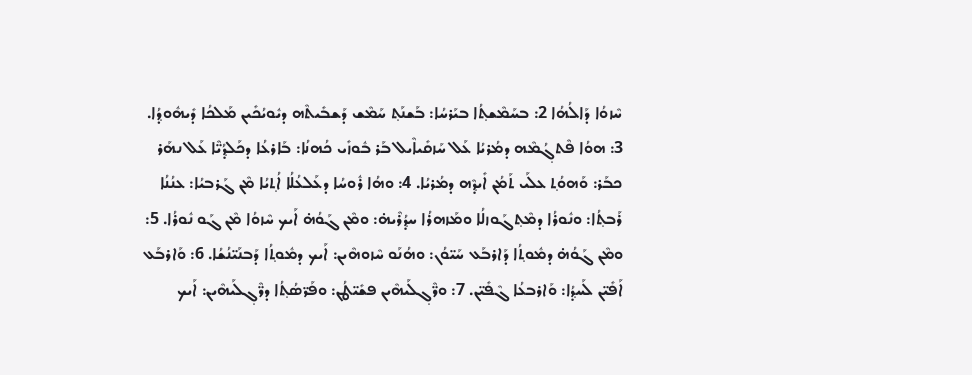ܚܶܙܘܳܐ ܕܰܐ‌ܠܳܗܳܐ 2: ܒܚܰܡܶܫܬ݂ܳܐ ܒܝܰܪܚܳܐ: ܒܰܫܢܰܬ݂ ܚܰܡܶܫ ܕܰܫܒܺܝܬܶܗ ܕܝܽܘܝܳܟܺܝܢ ܡܰܠܟܳܐ ܕܺܝܗܽܘܕ݂ܳܐ. 3: ܗܘܳܐ ܦܶܬܓ݂ܳܡܶܗ ܕܡܳܪܝܳܐ ܥܰܠ ܚܰܙܩܺܝܐܶܝܠ ܒܰܪ ܒܽܘܙܺܝ ܟܳܗܢܳܐ: ܒܰܐܪܥܳܐ ܕܟܰܠܕ݂ܳܝ̈ܶܐ ܥܰܠ ܢܗܰܪ ܟܒܰܪ: ܘܰܗܘܳܬ݂ ܥܠܰܝ ܬܰܡܳܢ ܐܺܝܕ݂ܶܗ ܕܡܳܪܝܳܐ. 4: ܘܗܳܐ ܪܽܘܚܳܐ ܕܥܰܠܥܳܠܳܐ ܐܳܬ݂ܝܳܐ ܡܶܢ ܓܰܪܒܝܳܐ: ܥܢܳܢܳܐ ܪܰܒܬ݂ܳܐ: ܘܢܽܘܪܳܐ ܕܡܶܬ݂ܓܰܘܙܠܳܐ ܘܡܰܙܗܪܳܐ ܚܕ݂ܳܪܶܝܗ̇: ܘܡܶܢ ܓܰܘܳܗ̇ ܐܰܝܟ ܚܶܙܘܳܐ ܡܶܢ ܓܰܘ ܢܽܘܪܳܐ. 5: ܘܡܶܢ ܓܰܘܳܗ̇ ܕܡܽܘܬ݂ܳܐ ܕܰܐܪܒܰܥ ܚܰܝ̈ܘܳܢ: ܘܗܳܢܰܘ ܚܶܙܘܗܶܝܢ: ܐܰܝܟ ܕܡܽܘܬ݂ܳܐ ܕܰܒܢܰܝ̈ܢܳܫܳܐ. 6: ܘܰܐܪܒܰܥ ܐܰܦܺܝ̈ܢ ܠܰܚܕ݂ܳܐ: ܘܰܐܪܒܥܳܐ ܓܶܦܺܝ̈ܢ. 7: ܘܖ̈ܶܓ݂ܠܰܝܗܶܝܢ ܦܫܺܝ̈ܛܳܢ: ܘܦܰܖ̈ܣܳܬ݂ܳܐ ܕܖ̈ܶܓ݂ܠܰܝܗܶܝܢ: ܐܰܝܟ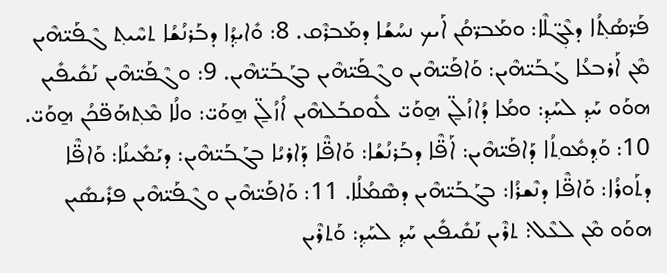ܦܰܖ̈ܣܳܬ݂ܳܐ ܕܥܶܓ݂̈ܠܶܐ: ܘܡܰܒܖ̈ܩܳܢ ܐܰܝܟ ܢܚܳܫܳܐ ܕܡܰܒܪܶܩ. 8: ܘܺܐܝܕ݂ܳܐ ܕܒܰܪܢܳܫܳܐ ܬܚܶܝܬ݂ ܓܶܦܰܝ̈ܗܶܝܢ ܡܶܢ ܐܰܪܒܥܳܐ ܓܰܒܰܝ̈ܗܶܝܢ: ܘܰܐܦܰܝ̈ܗܶܝܢ ܘܓܶܦܰܝ̈ܗܶܝܢ ܒܓܰܒܰܝ̈ܗܶܝܢ. 9: ܘܓܶܦܰܝ̈ܗܶܝܢ ܢܰܩܺܝܦܺܝܢ ܗܘܰܘ ܚܰܕ݂ ܠܚܰܕ݂: ܘܡܳܐ ܕܳܐܙܳܠ̱̈ܢ ܗ̱ܘܰܝ̈ ܠܽܘܩܒܰܠܗܶܝܢ ܐܳܙܳܠ̱̈ܢ ܗ̱ܘܰܝ̈: ܘܠܳܐ ܡܶܬ݂ܗܰܦ̈ܟܳܢ ܗ̱ܘܰܝ̈. 10: ܘܰܕ݂ܡܽܘܬ݂ܳܐ ܕܰܐܦܰܝ̈ܗܶܝܢ: ܐܰܦ̈ܶܐ ܕܒܰܪܢܳܫܳܐ: ܘܰܐܦ̈ܶܐ ܕܰܐܪܝܳܐ ܒܓܰܒܰܝ̈ܗܶܝܢ: ܕܝܰܡܺܝܢܳܐ: ܘܰܐܦ̈ܶܐ ܕܬܰܘܪܳܐ: ܘܰܐܦ̈ܶܐ ܕܢܶܫܪܳܐ: ܒܓܰܒܰܝ̈ܗܶܝܢ ܕܣܶܡܳܠܳܐ. 11: ܘܰܐܦܰܝ̈ܗܶܝܢ ܘܓܶܦܰܝ̈ܗܶܝܢ ܦܪܺܝܣܺܝܢ ܗܘܰܘ ܡܶܢ ܠܥܶܠ: ܬܪܶܝܢ ܢܰܩܺܝܦܺܝܢ ܚܰܕ݂ ܠܚܰܕ݂: ܘܰܬܪܶܝܢ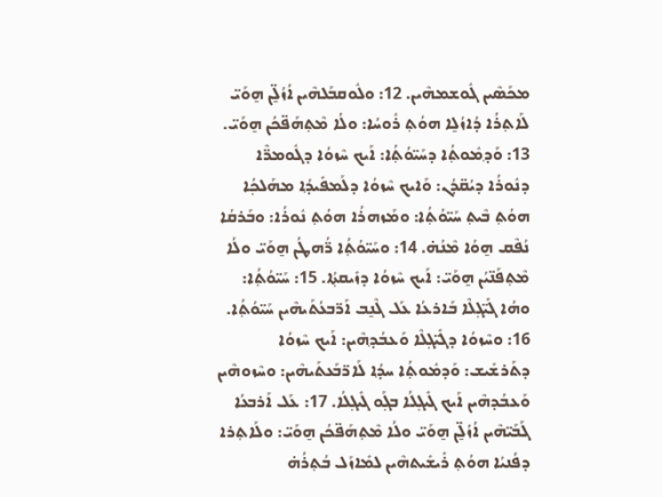ܡܟܰܣܶܝܢ ܓܽܘܫܡܗܶܝܢ. 12: ܘܠܽܘܩܒܰܠܗܶܝܢ ܐܳܙܳܠ̱̈ܢ ܗ̱ܘܰܝ̈ ܠܰܐܬ݂ܪܳܐ ܕܳܐܙܳܠ̱ܐ ܗܘܳܬ݂ ܪܽܘܚܳܐ: ܘܠܳܐ ܡܶܬ݂ܗܰܦ̈ܟܳܢ ܗ̱ܘܰܝ̈. 13: ܘܰܕ݂ܡܽܘܬ݂ܳܐ ܕܚܰܝ̈ܘܳܬ݂ܳܐ: ܐܰܝܟ ܚܶܙܘܳܐ ܕܓܽܘܡܖ̈ܶܐ ܕܢܽܘܪܳܐ ܕܝܳܩ̈ܕܳܢ: ܘܰܐܝܟ ܚܶܙܘܳܐ ܕܠܰܡܦܺܝܕ݂ܳܐ ܡܗܰܠܟ݂ܳܐ ܗܘܳܬ݂ ܒܶܝܬ݂ ܚܰܝ̈ܘܳܬ݂ܳܐ: ܘܡܰܙܗܪܳܐ ܗܘܳܬ݂ ܢܽܘܪܳܐ: ܘܒܰܪܩܳܐ ܢܳܦܶܩ ܗ̱ܘܳܐ ܡܶܢܳܗ̇. 14: ܘܚܰܝ̈ܘܳܬ݂ܳܐ ܖ̈ܳܗܛܳܢ ܗ̱ܘܰܝ̈ ܘܠܳܐ ܡܶܬ݂ܦܰܢ̈ܝܳܢ ܗ̱ܘܰܝ̈: ܐܰܝܟ ܚܶܙܘܳܐ ܕܙܺܝܩܬ݂ܳܐ. 15: ܚܰܝ̈ܘܳܬ݂ܳܐ: ܘܗܳܐ ܓܺܝ̈ܓ݂ܠܶܐ ܒܰܐܪܥܳܐ ܥܰܠ ܓܶܢ̱ܒ ܐܰܖ̈ܒܥܳܬܰܝܗܶܝܢ ܚܰܝ̈ܘܳܬ݂ܳܐ. 16: ܘܚܶܙܘܳܐ ܕܓܺܝ̈ܓ݂ܠܶܐ ܘܰܥܒܳܕ݂ܗܶܝܢ: ܐܰܝܟ ܚܶܙܘܳܐ ܕܬܰܪܫܺܝܫ: ܘܰܕܡܽܘܬ݂ܳܐ ܚܕ݂ܳܐ ܠܰܐܖ̈ܒܰܥܬܰܝܗܶܝܢ: ܘܚܶܙܘܗܶܝܢ ܘܰܥܒܳܕܗܶܝܢ ܐܰܝܟ ܓܺܝܓ݂ܠܳܐ ܒܓ݂ܰܘ ܓܺܝܓ݂ܠܳܐ. 17: ܥܰܠ ܐܰܪܒܥܳܐ ܓܰܒܰܝ̈ܗܶܝܢ ܐܳܙܳܠ̱̈ܢ ܗ̱ܘܰܝ̈ ܘܠܳܐ ܡܶܬ݂ܗܰܦ̈ܟܳܢ ܗ̱ܘܰܝ̈: ܘܠܰܐܬ݂ܪܐ ܕܦܳܢܝܳܐ ܗܘܳܬ݂ ܪܺܝܫܺܝܬܗܶܝܢ ܠܡܺܐܙܰܠ ܒܳܬ݂ܪܳܗ̇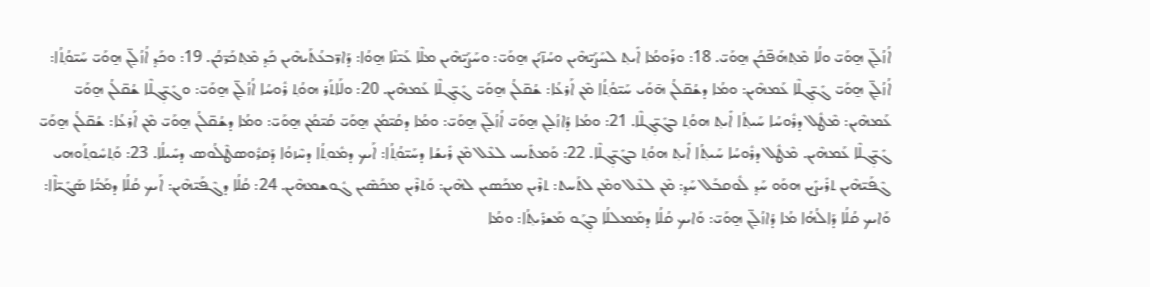ܐܳܙܳܠ̱̈ܢ ܗ̱ܘܰܝ̈ ܘܠܳܐ ܡܶܬ݂ܗܰܦ̈ܟܳܢ ܗ̱ܘܰܝ̈. 18: ܘܪܰܘܡܳܐ ܐܺܝܬ݂ ܠܚܰܨܰܝ̈ܗܶܝܢ ܘܚܳܙ̈ܝܳܢ ܗ̱ܘܰܝ̈: ܘܚܰܨܰܝ̈ܗܶܝܢ ܡܠܶܐ ܥܰܝ̈ܢܶܐ ܗ̱ܘܳܐ: ܕܰܐܖ̈ܒܥܳܬܰܝܗܶܝܢ ܟܰܕ݂ ܡܶܬ݂ܟܰܖ̈ܟܳܢ. 19: ܘܟܰܕ݂ ܐܳܙܳܠ̱̈ܢ ܗ̱ܘܰܝ̈ ܚܰܝ̈ܘܳܬ݂ܳܐ: ܐܳܙܳܠ̱̈ܢ ܗ̱ܘܰܝ̈ ܓܺܝ̈ܓ݂ܠܶܐ ܥܰܡܗܶܝܢ: ܘܡܳܐ ܕܫܳܩ̈ܠܳܢ ܗ̄ܘܰܝ ܚܰܝ̈ܘܳܬ݂ܳܐ ܡܶܢ ܐܰܪܥܳܐ: ܫܳܩ̈ܠܳܢ ܗ̱ܘܰܝ̈ ܓܺܝ̈ܓ݂ܠܶܐ ܥܰܡܗܶܝܢ. 20: ܘܠܰܐܬܰܪ ܗܘܳܬ݂ ܪܽܘܚܳܐ ܐܳܙܳܠ̱̈ܢ ܗ̱ܘܰܝ̈: ܘܓܺܝ̈ܓ݂ܠܶܐ ܫܳܩ̈ܠܳܢ ܗ̱ܘܰܝ̈ ܥܰܡܗܶܝܢ: ܡܶܛܽܠ ܕܪܽܘܚܳܐ ܚܰܝܬ݂ܳܐ ܐܺܝܬ݂ ܗܘܳܬ݂ ܒܓܺܝ̈ܓ݂ܠܶܐ. 21: ܘܡܳܐ ܕܳܐܙܳܠ̱ܢ ܗ̱ܘܰܝ̈ ܐܳܙܳܠ̱̈ܢ ܗ̱ܘܰܝ̈: ܘܡܳܐ ܕܩܳܝ̈ܡܳܢ ܗ̱ܘܰܝ̈ ܩܳܝ̈ܡܳܢ ܗ̱ܘܰܝ̈: ܘܡܳܐ ܕܫܳܩ̈ܠܳܢ ܗ̱ܘܰܝ̈ ܡܶܢ ܐܰܪܥܳܐ: ܫܳܩ̈ܠܳܢ ܗ̱ܘܰܝ̈ ܓܺܝ̈ܓ݂ܠܶܐ ܥܰܡܗܶܝܢ. ܡܶܛܽܠ ܕܪܽܘܚܳܐ ܚܰܝܬ݂ܳܐ ܐܺܝܬ݂ ܗܘܳܬ݂ ܒܓܺܝ̈ܓ݂ܠܶܐ. 22: ܘܰܡܬܺܝܚ ܠܥܶܠ ܡܶܢ ܪܺܝܫܳܐ ܕܚܰܝ̈ܘܳܬ݂ܳܐ: ܐܰܝܟ ܕܡܽܘܬ݂ܳܐ ܕܚܶܙܘܳܐ ܕܰܩܪܽܘܣܛܶܠܳܘܣ ܕܚܺܝܠܳܐ. 23: ܘܰܬ݂ܚܽܘܬ݂ܰܘܗܝ ܓܶܦܰܝ̈ܗܶܝܢ ܬܪܺܝܨܺܝܢ ܗܘܰܘ ܚܰܕ݂ ܠܽܘܩܒܰܠ ܚܰܕ݂: ܡܶܢ ܠܥܶܠ ܘܡܶܢ ܠܬܰܚܬ: ܬܪܶܝܢ ܡܟܰܣܝܢ ܠܗܶܝܢ: ܘܰܬܪܶܝܢ ܡܟܰܣܶܝܢ ܓܽܘܫܡܗܶܝܢ. 24: ܩܳܠܳܐ ܕܓܶܦܰܝ̈ܗܶܝܢ: ܐܰܝܟ ܩܳܠܳܐ ܕܡܰܝ̈ܳܐ ܣܰܓܺܝ̈ܐܶܐ: ܘܰܐܝܟ ܩܳܠܳܐ ܕܰܐ‌ܠܳܗܳܐ ܡܳܐ ܕܳܐܙܳܠ̱̈ܢ ܗ̱ܘܰܝ̈: ܘܰܐܝܟ ܩܳܠܳܐ ܕܡܰܡܠܠܳܐ ܒܓ݂ܰܘ ܡܰܫܪܺܝܬ݂ܳܐ: ܘܡܳܐ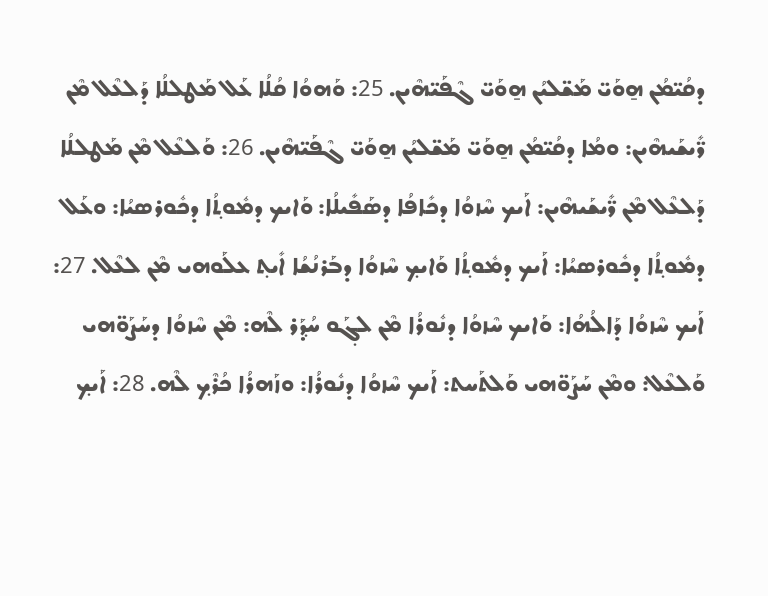ܕܩܳܝ̈ܡܳܢ ܗ̱ܘܰܝ̈ ܡܰܫ̈ܠܝܳܢ ܗ̱ܘܰܝ̈ ܓܶܦܰܝ̈ܗܶܝܢ. 25: ܘܰܗܘܳܐ ܩܳܠܳܐ ܥܰܠ ܡܰܛܠܠܳܐ ܕܰܠܥܶܠ ܡܶܢ ܖ̈ܺܝܫܰܝܗܶܝܢ: ܘܡܳܐ ܕܩܳܝ̈ܡܳܢ ܗ̱ܘܰܝ̈ ܡܰܫ̈ܠܝܳܢ ܗ̱ܘܰܝ̈ ܓܶܦܰܝ̈ܗܶܝܢ. 26: ܘܰܠܥܶܠ ܡܶܢ ܡܰܛܠܠܳܐ ܕܰܠܥܶܠ ܡܶܢ ܖ̈ܺܝܫܰܝܗܶܝܢ: ܐܰܝܟ ܚܶܙܘܳܐ ܕܟܺܐܦܳܐ ܕܣܰܦܺܝܠܳܐ: ܘܰܐܝܟ ܕܡܽܘܬ݂ܳܐ ܕܟܽܘܪܣܝܳܐ: ܘܥܰܠ ܕܡܽܘܬ݂ܳܐ ܕܟܽܘܪܣܝܳܐ: ܐܰܝܟ ܕܡܽܘܬ݂ܳܐ ܘܰܐܝܟ݂ ܚܶܙܘܳܐ ܕܒܰܪܢܳܫܳܐ ܐܺܝܬ݂ ܥܠܰܘܗܝ ܡܶܢ ܠܥܶܠ. 27: ܐܰܝܟ ܚܶܙܘܳܐ ܕܰܐ‌ܠܳܗܳܐ: ܘܰܐܝܟ ܚܶܙܘܳܐ ܕܢܽܘܪܳܐ ܡܶܢ ܠܓ݂ܰܘ ܚܳܕ݂ܰܪ ܠܶܗ: ܡܶܢ ܚܶܙܘܳܐ ܕܚܰܨܰܘ̈ܗܝ ܘܰܠܥܶܠ: ܘܡܶܢ ܚܰܨܰܘ̈ܗܝ ܘܰܠܬܰܚܬ: ܐܰܝܟ ܚܶܙܘܳܐ ܕܢܽܘܪܳܐ: ܘܙܰܗܪܳܐ ܟܳܪܶܟ݂ ܠܶܗ. 28: ܐܰܝܟ݂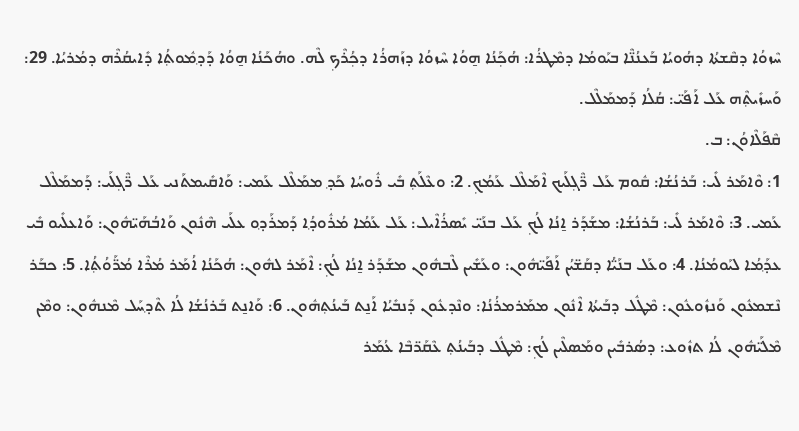ܚܶܙܘܳܐ ܕܩܶܫܬܳܐ ܕܗܳܘܝܳܐ ܒܰܥܢܳܢ̈ܶܐ ܒܝܰܘܡܳܐ ܕܡܶܛܪܳܐ: ܗܳܟ݂ܰܢܳܐ ܗ̱ܘܳܐ ܚܶܙܘܳܐ ܕܙܰܗܪܳܐ ܕܟ݂ܳܪܶܟ݂ ܠܶܗ. ܘܗܳܟܰܢܳܐ ܗ̱ܘܳܐ ܕܰܕ݂ܡܽܘܬ݂ܳܐ ܕܺܐܝܩܳܪܶܗ ܕܡܳܪܝܳܐ. 29: ܘܰܚܙܺܝܬ݂ܶܗ ܥܰܠ ܐܰܦܰܝ̈: ܩܳܠܳܐ ܕܰܡܡܰܠܶܠ.
ܩܶܦܰܠܶܐܘܳܢ: ܒ.
1: ܘܶܐܡܰܪ ܠܺܝ: ܒܰܪܢܳܫܳܐ: ܩܽܘܡ ܥܰܠ ܖ̈ܶܓ݂ܠܰܝܟ ܐܶܡܰܠܶܠ ܥܰܡܳܟ݂. 2: ܘܥܶܠܰܬ݂ ܒܺܝ ܪܽܘܚܳܐ ܟܰܕ݂ ܡܡܰܠܶܠ ܥܰܡܝ: ܘܰܐܩܺܝܡܬܰܢܝ ܥܰܠ ܖ̈ܶܓ݂ܠܰܝ: ܕܰܡܡܰܠܶܠ ܥܰܡܝ. 3: ܘܶܐܡܰܪ ܠܺܝ: ܒܰܪܢܳܫܳܐ: ܡܫܰܕܰܪ ܐ̱ܢܳܐ ܠܳܟ݂ ܥܰܠ ܒܢܰܝ̈ ܝܺܣܪܳܐܶܝܠ: ܥܰܠ ܥܰܡܳܐ ܡܳܪܽܘܕ݂ܳܐ ܕܰܡܪܰܕ݂ܘ ܥܠܰܝ ܗܶܢܽܘܢ ܘܰܐܒܳܗܰܝ̈ܗܽܘܢ: ܘܰܐܥܠܺܝܘ ܒܺܝ ܥܕ݂ܰܡܳܐ ܠܝܰܘܡܳܢܳܐ. 4: ܘܥܰܠ ܒܢܰܝ̈ܳܐ ܕܩܰܫ̈ܝܳܢ ܐܰܦܰܝ̈ܗܽܘܢ: ܘܥܰܫܺܝܢ ܠܶܒܗܽܘܢ ܡܫܰܕܰܪ ܐ̱ܢܳܐ ܠܳܟ݂: ܐܶܡܰܪ ܠܗܽܘܢ: ܗܳܟܰܢܳܐ ܐܳܡܰܪ ܡܳܪܶܐ ܡܳܖ̈ܰܘܳܬ݂ܳܐ. 5: ܟܒܰܪ ܢܶܫܡܥܽܘܢ ܘܰܢܙܽܘܥܽܘܢ: ܡܶܛܽܠ ܕܒܰܝܬܳܐ ܐܶܢܽܘܢ ܡܡܰܪܡܪܳܢܳܐ: ܘܢܶܕܥܽܘܢ ܕܰܢܒܺܝܳܐ ܐܰܢ̱ܬ ܒܰܝܢܳܬ݂ܗܽܘܢ. 6: ܘܰܐܢ̱ܬ ܒܰܪܢܳܫܳܐ ܠܳܐ ܬܶܕ݂ܚܰܠ ܡܶܢܗܽܘܢ: ܘܡܶܢ ܡܶܠܰܝ̈ܗܽܘܢ ܠܳܐ ܬܙܽܘܥ: ܕܣܳܪܒܺܝܢ ܘܡܰܣܠܶܝܢ ܠܳܟ݂: ܡܶܛܽܠ ܕܒܰܝܢܳܬ݂ ܥܶܩܰܖ̈ܒܶܐ ܥܳܡܰܪ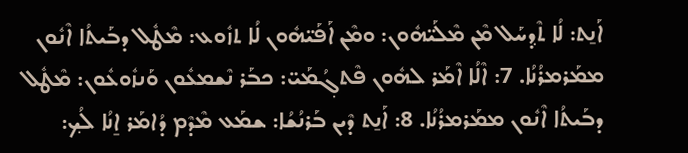ܐܰܢ̱ܬ: ܠܳܐ ܬܶܕ݂ܚܰܠ ܡܶܢ ܡܶܠܰܝ̈ܗܽܘܢ: ܘܡܶܢ ܐܰܦܰܝ̈ܗܽܘܢ ܠܳܐ ܬܙܽܘܥ: ܡܶܛܽܠ ܕܒܰܝܬܳܐ ܐܶܢܽܘܢ ܡܡܰܪܡܪܳܢܳܐ. 7: ܐܶܠܳܐ ܐܶܡܰܪ ܠܗܽܘܢ ܦܶܬܓ݂ܳܡܰܝ̈: ܟܒܰܪ ܢܶܫܡܥܽܘܢ ܘܰܢܙܽܘܥܽܘܢ: ܡܶܛܽܠ ܕܒܰܝܬܳܐ ܐܶܢܽܘܢ ܡܡܰܪܡܪܳܢܳܐ. 8: ܐܰܢ̱ܬ ܕܶܝܢ ܒܰܪܢܳܫܳܐ: ܫܡܰܥ ܡܶܕܶܡ ܕܳܐܡܰܪ ܐ̱ܢܳܐ ܠܳܟ݂: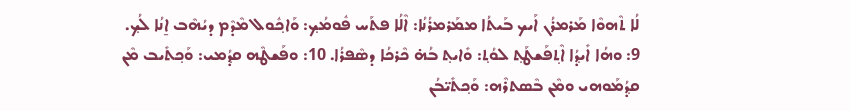ܠܳܐ ܬܶܗܘܶܐ ܡܰܪܡܪܳܢ ܐܰܝܟ ܒܰܝܬܳܐ ܡܡܰܪܡܪܳܢܳܐ: ܐܶܠܳܐ ܦܬܰܚ ܦܽܘܡܳܟ݂: ܘܰܐܟ݂ܽܘܠ ܡܶܕܶܡ ܕܝܳܗܶܒ ܐ̱ܢܳܐ ܠܳܟ݂. 9: ܘܗܳܐ ܐܺܝܕ݂ܳܐ ܐܶܬ݂ܦܰܫܛܰܬ݂ ܠܘܳܬ݂: ܘܺܐܝܬ݂ ܒܳܗ̇ ܟܶܪܟܳܐ ܕܣܶܦܪܳܐ. 10: ܘܦܰܫܛܶܗ ܩܕ݂ܳܡܝ: ܘܰܟ݂ܬܺܝܒ ܡܶܢ ܩܕ݂ܳܡܰܘܗܝ ܘܡܶܢ ܒܶܣܬܪܶܗ: ܘܰܟ݂ܬܺܝ̈ܒܳܢ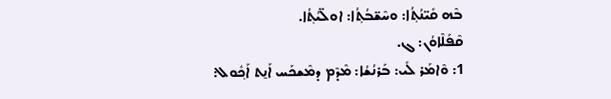ܒܶܗ ܩܺܝ̈ܢܳܬ݂ܳܐ: ܘܚܶܫ̈ܒܳܬ݂ܳܐ: ܐܘܠ̈ܝܳܬ݂ܳܐ.
ܩܶܦܰܠܶܐܘܳܢ: ܓ.
1: ܘܶܐܡܰܪ ܠܺܝ: ܒܰܪܢܳܫܳܐ: ܡܶܕܶܡ ܕܡܶܫܟܰܚ ܐܰܢ̱ܬ ܐܰܟ݂ܽܘܠ: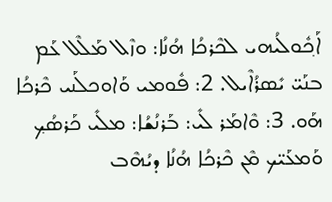ܐܰܟ݂ܽܘܠܳܝܗܝ ܠܟܶܪܟܳܐ ܗܳܢܳܐ: ܘܙܶܠ ܡܰܠܶܠ ܥܰܡ ܒܢܰܝ̈ ܝܺܣܪܳܐܶܝܠ. 2: ܦܽܘܡܝ ܘܰܐܘܟܠܰܢܝ ܟܶܪܟܳܐ ܗܰܘ. 3: ܘܶܐܡܰܪ ܠܺܝ: ܒܰܪܢܳܫܳܐ: ܡܠܺܝ ܟܰܪܣܳܟ݂ ܘܰܡܥܰܝ̈ܟ ܡܶܢ ܟܶܪܟܳܐ ܗܳܢܳܐ ܕܝܳܗܶܒ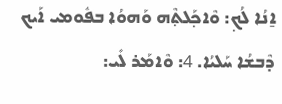ܐ̱ܢܳܐ ܠܳܟ݂: ܘܶܐܟ݂ܰܠܬ݂ܶܗ ܘܰܗܘܳܐ ܒܦܽܘܡܝ ܐܰܝܟ ܕܶܒܫܳܐ ܚܰܠܝܳܐ. 4: ܘܶܐܡܰܪ ܠܺܝ: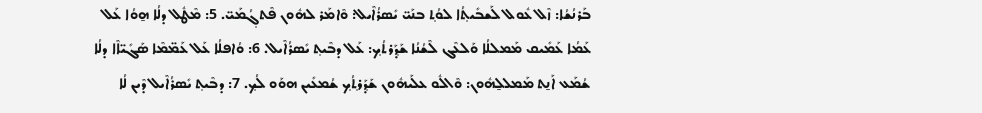ܒܰܪܢܳܫܳܐ: ܙܶܠ ܥܽܘܠ ܠܰܫܒܺܝܬ݂ܳܐ ܠܘܳܬ݂ ܒܢܰܝ̈ ܝܺܣܪܳܐܶܝܠ: ܘܶܐܡܰܪ ܠܗܽܘܢ ܦܶܬܓ݂ܳܡܰܝ̈. 5: ܡܶܛܽܠ ܕܠܳܐ ܗ̱ܘܳܐ ܥܰܠ ܥܰܡܳܐ ܥܰܡܺܝܩ ܡܰܡܠܠܳܐ ܘܰܠܥܶܓ ܠܶܫܳܢܳܐ ܫܰܕ݂ܰܪܬܳܟ݂: ܥܰܠ ܕܒܶܝܬ݂ ܝܺܣܪܳܐܶܝܠ. 6: ܘܳܐܦܠܳܐ ܥܰܠ ܥܰܡ̈ܡܶܐ ܣܰܓܺܝ̈ܐܶܐ ܕܠܳܐ ܫܳܡܰܥ ܐܰܢ̱ܬ ܡܰܡܠܠ̱ܗܽܘܢ: ܘܶܐܠܽܘ ܥܠܰܝܗܽܘܢ ܫܰܕ݂ܰܪܬ݂ܳܟ݂ ܫܳܡܥܺܝܢ ܗܘܰܘ ܠܳܟ݂. 7: ܕܒܶܝܬ݂ ܝܺܣܪܳܐܶܝܠ ܕܶܝܢ ܠܳܐ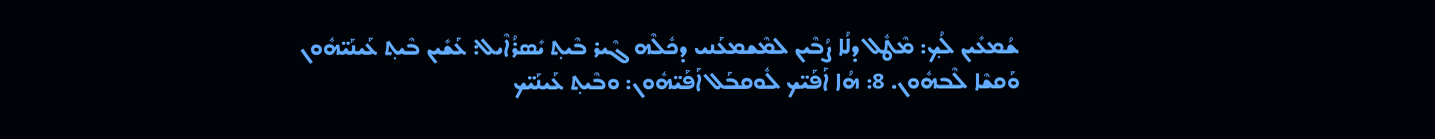ܫܳܡܥܺܝܢ ܠܳܟ݂: ܡܶܛܽܠ ܕܠܳܐ ܨܳܒܶܝܢ ܠܡܶܫܡܥܰܢܝ ܕܟܽܠܶܗ ܓܶܝܪ ܒܶܝܬ݂ ܝܺܣܪܳܐܶܝܠ: ܥܰܫܺܝܢ ܒܶܝܬ݂ ܥܰܝܢܰܝ̈ܗܽܘܢ ܘܰܩܫܶܐ ܠܶܒܗܽܘܢ. 8: ܗܳܐ ܐܰܦܰܝ̈ܟ ܠܽܘܩܒܰܠ ܐܰܦܰܝ̈ܗܽܘܢ: ܘܒܶܝܬ݂ ܥܰܝܢܰܝ̈ܟ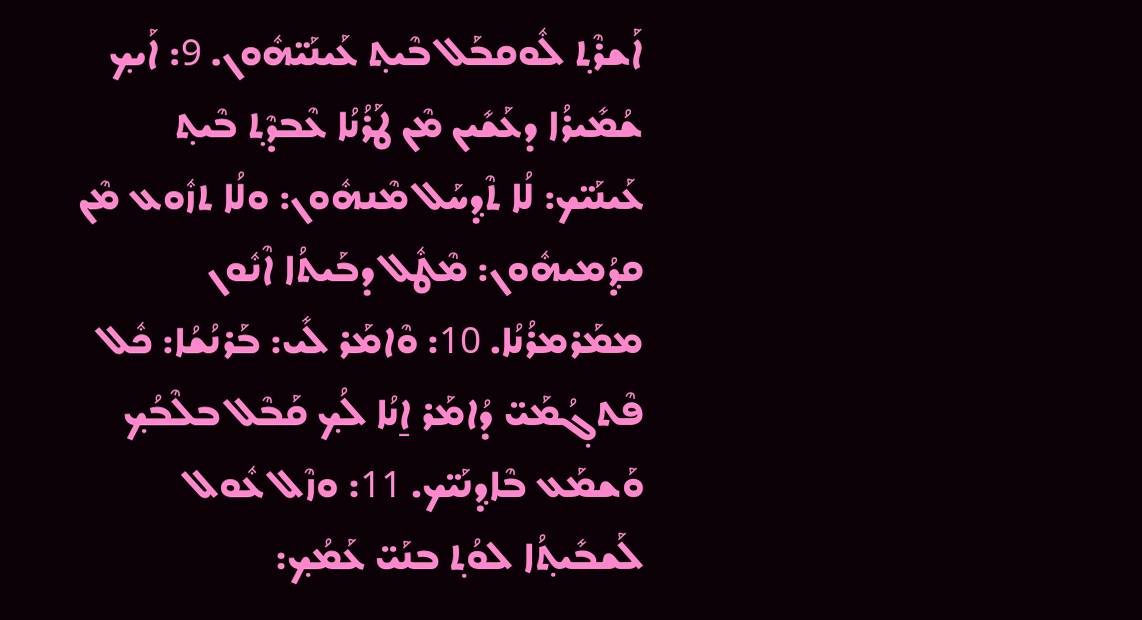ܐܰܫܪܶܬ݂ ܠܽܘܩܒܰܠ ܒܶܝܬ݂ ܥܰܝܢܰܝ̈ܗܽܘܢ. 9: ܐܰܝܟ݂ ܫܳܡܺܝܪܳܐ ܕܥܰܫܺܝܢ ܡܶܢ ܛܰܪܳܢܳܐ ܥܶܒܕܶܬ݂ ܒܶܝܬ݂ ܥܰܝܢܰܝ̈ܟ: ܠܳܐ ܬܶܕ݂ܚܰܠ ܡܶܢܗܽܘܢ: ܘܠܳܐ ܬܙܽܘܥ ܡܶܢ ܩܕ݂ܳܡܝܗܽܘܢ: ܡܶܛܽܠ ܕܒܰܝܬܳܐ ܐܶܢܽܘܢ ܡܡܰܪܡܪܳܢܳܐ. 10: ܘܶܐܡܰܪ ܠܺܝ: ܒܰܪܢܳܫܳܐ: ܟܽܠ ܦܶܬܓ݂ܳܡܰܝ̈ ܕܳܐܡܰܪ ܐ̱ܢܳܐ ܠܳܟ݂ ܩܰܒܶܠ ܒܠܶܒܳܟ݂ ܘܰܫܡܰܥ ܒܶܐܕ݂ܢܰܝ̈ܟ. 11: ܘܙܶܠ ܥܽܘܠ ܠܰܫܒܺܝܬ݂ܳܐ ܠܘܳܬ݂ ܒܢܰܝ̈ ܥܰܡܳܟ݂: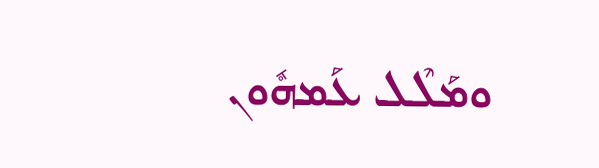ܘܡܰܠܶܠ ܥܰܡܗܽܘܢ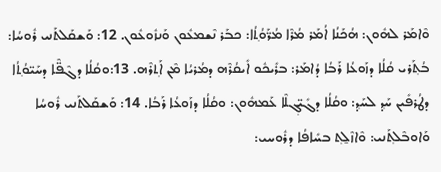ܘܶܐܡܰܪ ܠܗܽܘܢ: ܗܳܟܰܢܳܐ ܐܳܡܰܪ ܡܳܪܶܐ ܡܳܖ̈ܰܘܳܬ݂ܳܐ: ܟܒܰܪ ܢܶܫܡܥܽܘܢ ܘܰܢܙܽܘܥܽܘܢ. 12: ܘܰܫܩܰܠܬܰܢܝ ܪܽܘܚܳܐ: ܒܳܬ݂ܰܪܝ ܩܳܠܳܐ ܕܙܰܘܥܳܐ ܪܰܒܳܐ ܕܳܐܡܰܪ: ܒܪܺܝܟܽܘ ܐܺܝܩܳܪܶܗ ܕܡܳܪܝܳܐ ܡܶܢ ܐܰܬ݂ܪܶܗ. 13:ܘܩܳܠܳܐ ܕܓܶܦ̈ܶܐ ܕܚܰܝ̈ܘܳܬ݂ܳܐ ܕܛܳܪܦܺܝܢ ܚܰܕ݂ ܠܚܰܕ݂: ܘܩܳܠܳܐ ܕܓܺܝ̈ܓ݂ܠܶܐ ܥܰܡܗܽܘܢ: ܘܩܳܠܳܐ ܕܙܰܘܥܳܐ ܪܰܒܳܐ. 14: ܘܰܫܩܰܠܬܰܢܝ ܪܽܘܚܳܐ ܘܰܐܘܒܶܠܬ݂ܰܢܝ: ܘܶܐܙܶܠ̱ܬ݂ ܒܚܺܐܦܳܐ ܕܪܽܘܚܝ: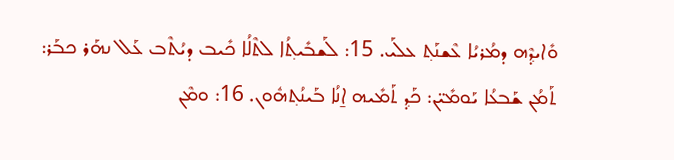ܘܺܐܝܕ݂ܶܗ ܕܡܳܪܝܳܐ ܥܶܫܢܰܬ݂ ܥܠܰܝ. 15: ܠܰܫܒܺܝܬ݂ܳܐ ܠܬܶܠܳܐ ܟܺܝܒ ܕܝܳܬܶܒ ܥܰܠ ܢܗܰܪ ܟܒܰܪ: ܬܰܡܳܢ ܫܰܒܥܳܐ ܝܰܘܡܺܝ̈ܢ: ܟܰܕ݂ ܬܰܡܺܝܗ ܐ̱ܢܳܐ ܒܰܝܢܳܬ݂ܗܽܘܢ. 16: ܘܡܶܢ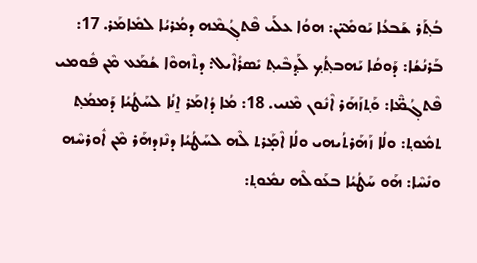ܒܳܬ݂ܰܪ ܫܰܒܥܳܐ ܝܰܘܡܺܝ̈ܢ: ܗܘܳܐ ܥܠܰܝ ܦܶܬܓ݂ܳܡܶܗ ܕܡܳܪܝܳܐ ܠܡܺܐܡܰܪ. 17: ܒܰܪܢܳܫܳܐ: ܕܰܘܩܳܐ ܝܰܗܒܬ݂ܳܟ݂ ܠܰܕ݂ܒܶܝܬ݂ ܝܺܣܪܳܐܶܝܠ: ܕܬܶܗܘܶܐ ܫܳܡܰܥ ܡܶܢ ܦܽܘܡܝ ܦܶܬܓ݂ܳܡ̈ܶܐ: ܘܰܬ݂ܙܰܗܰܪ ܐܶܢܽܘܢ ܡܶܢܝ. 18: ܡܳܐ ܕܳܐܡܰܪ ܐ̱ܢܳܐ ܠܚܰܛܳܝܳܐ ܕܰܡܡܳܬ݂ ܬܡܽܘܬ݂: ܘܠܳܐ ܙܰܗܰܪܬܳܝܗܝ ܘܠܳܐ ܐܶܡ̣ܰܪܬ ܠܶܗ ܠܚܰܛܳܝܳܐ ܕܢܶܙܕܗܰܪ ܡܶܢ ܐܽܘܪܚܶܗ ܘܢܺܚܶܐ: ܗܰܘ ܚܰܛܳܝܳܐ ܒܥܰܘܠܶܗ ܢܡܽܘܬ݂: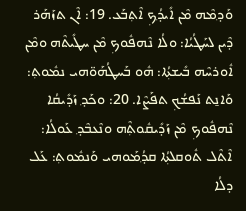ܘܰܕ݂ܡܶܗ ܡܶܢ ܐܺܝܕ݂ܳܟ݂ ܐܶܬ݂ܒܰܥ. 19: ܐܶܢ ܬܙܰܗܰܪ ܕܶܝܢ ܠܚܰܛܳܝܳܐ: ܘܠܳܐ ܢܶܗܦܽܘܟ݂ ܡܶܢ ܚܛܺܝܬܶܗ ܘܡܶܢ ܐܽܘܪܚܶܗ ܒܺܝܫܬ݂ܳܐ: ܗܽܘ ܒܰܚܛܳܗܰܘ̈ܗܝ ܢܡܽܘܬ݂: ܘܰܐܢ̱ܬ ܢܰܦܫܳܟ݂ ܬܦܰܨܶܐ. 20: ܘܟܰܕ݂ ܙܰܕܺܝܩܳܐ ܢܶܗܦܽܘܟ݂ ܡܶܢ ܙܰܕܺܝܩܽܘܬ݂ܶܗ ܘܢܶܥܒܶܕ݂ ܥܰܘܠܳܐ: ܐܶܬܶܠ ܬܽܘܩܠܬ݂ܳܐ ܩܕ݂ܳܡܰܘܗܝ ܘܰܢܡܽܘܬ݂: ܥܰܠ ܕܠܳܐ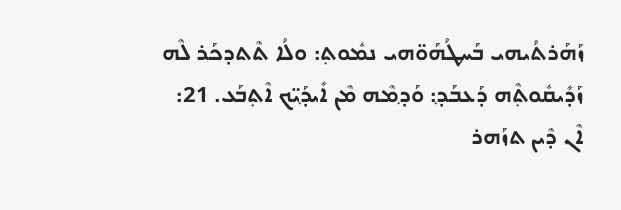ܙܰܗܰܪܬܳܝܗܝ ܒܰܚܛܳܗܰܘ̈ܗܝ ܢܡܽܘܬ݂: ܘܠܳܐ ܬܶܬܕܟܰܪ ܠܶܗ ܙܰܕܺܝܩܽܘܬ݂ܶܗ ܕܰܥܒܰܕ݂: ܘܰܕ݂ܡܶܗ ܡܶܢ ܐܺܝܕ݂ܰܝ̈ܟ ܐܶܬ݂ܒܰܥ. 21: ܐܶܢ ܕܶܝܢ ܬܙܰܗܪ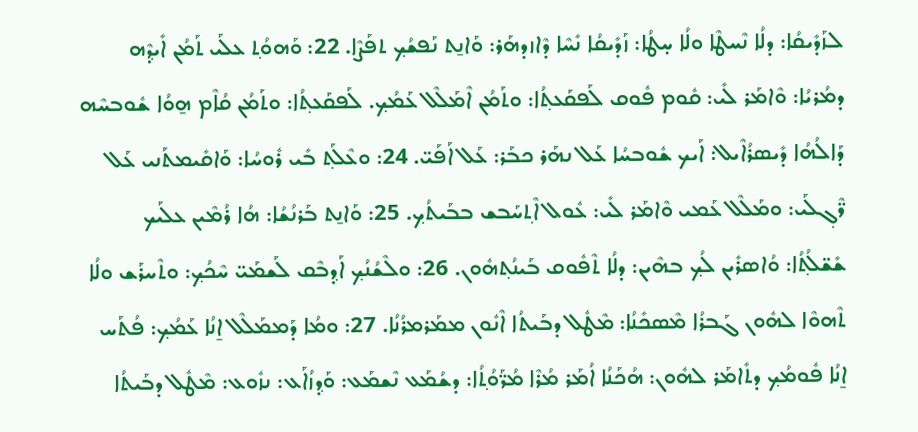ܠܙܰܕܺܝܩܳܐ: ܕܠܳܐ ܢܶܚܛܶܐ ܘܠܳܐ ܚ̣ܛܳܐ: ܙܰܕܺܝܩܳܐ ܢܺܚܶܐ ܕܶܐܙܕܗܰܪ: ܘܰܐܢ̱ܬ ܢܰܦܫܳܟ݂ ܬܦܰܨܶܐ. 22: ܘܰܗܘܳܬ݂ ܥܠܰܝ ܬܰܡܳܢ ܐܺܝܕ݂ܶܗ ܕܡܳܪܝܳܐ: ܘܶܐܡܰܪ ܠܺܝ: ܩܽܘܡ ܦܽܘܩ ܠܰܦܩܰܥܬ݂ܳܐ: ܘܬܰܡܳܢ ܐܶܡܰܠܶܠ ܥܰܡܳܟ݂. ܠܰܦܩܰܥܬ݂ܳܐ: ܘܬܰܡܳܢ ܩܳܐܶܡ ܗ̱ܘܳܐ ܫܽܘܒܚܶܗ ܕܰܐ‌ܠܳܗܳܐ ܕܺܝܣܪܳܐܶܝܠ: ܐܰܝܟ ܫܽܘܒܚܳܐ ܥܰܠ ܢܗܰܪ ܟܒܰܪ: ܥܰܠ ܐܰܦܰܝ̈. 24: ܘܥܶܠܰܬ݂ ܒܺܝ ܪܽܘܚܳܐ: ܘܰܐܩܺܝܡܬܰܢܝ ܥܰܠ ܖ̈ܶܓ݂ܠܰܝ: ܘܡܰܠܶܠ ܥܰܡܝ ܘܶܐܡܰܪ ܠܺܝ: ܥܽܘܠ ܐܶܬ݂ܚܰܒܫ ܒܒܰܝܬܳܟ݂. 25: ܘܰܐܢ̱ܬ ܒܰܪܢܳܫܳܐ: ܗܳܐ ܪܳܡܶܝܢ ܥܠܰܝܟ ܫܺܫ̈ܠܳܬ݂ܳܐ: ܘܳܐܣܪܺܝܢ ܠܳܟ݂ ܒܗܶܝܢ: ܕܠܳܐ ܬܶܦܽܘܩ ܒܰܝܢܳܬ݂ܗܽܘܢ. 26: ܘܠܶܫܳܢܳܟ݂ ܐܰܕ݂ܒܶܩ ܠܰܫܡܰܝ̈ ܚܶܟܳܟ݂: ܘܬܶܚܪܰܫ ܘܠܳܐ ܬܶܗܘܶܐ ܠܗܽܘܢ ܓܰܒܪܳܐ ܡܶܣܟܺܢܳܐ: ܡܶܛܽܠ ܕܒܰܝܬܳܐ ܐܶܢܽܘܢ ܡܡܰܪܡܪܳܢܳܐ. 27: ܘܡܳܐ ܕܰܡܡܰܠܶܠ ܐ̱ܢܳܐ ܥܰܡܳܟ݂: ܦܳܬܰܚ ܐ̱ܢܳܐ ܦܽܘܡܳܟ݂ ܕܬܺܐܡܰܪ ܠܗܽܘܢ: ܗܳܟܰܢܳܐ ܐܳܡܰܪ ܡܳܪܶܐ ܡܳܖ̈ܰܘܳܬ݂ܳܐ: ܕܫܳܡܰܥ ܢܶܫܡܰܥ: ܘܰܕ݂ܙܳܐܰܥ: ܢܙܽܘܥ: ܡܶܛܽܠ ܕܒܰܝܬܳܐ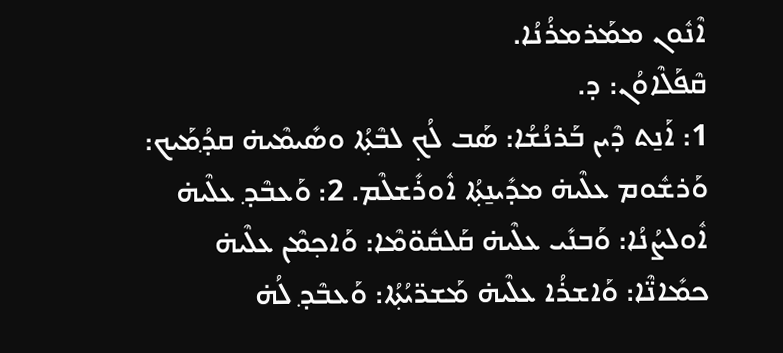ܐܶܢܽܘܢ ܡܡܰܪܡܪܳܢܳܐ.
ܩܶܦܰܠܶܐܘܳܢ: ܕ.
1: ܐܰܢ̱ܬ ܕܶܝܢ ܒܰܪܢܳܫܳܐ: ܣܰܒ ܠܳܟ݂ ܠܒܶܬ݂ܳܐ ܘܣܺܝܡܶܝܗ̇ ܩܕ݂ܳܡܰܝܟ: ܘܰܪܫܽܘܡ ܥܠܶܝܗ̇ ܡܕܺܝܢ̱ܬ݂ܳܐ ܐܽܘܪܺܫܠܶܡ. 2: ܘܰܥܒܶܕ݂ ܥܠܶܝܗ̇ ܐܽܘܠܨܳܢܳܐ: ܘܰܒܢܺܝ ܥܠܶܝܗ̇ ܩܰܠܩܽܘ̈ܡܶܐ: ܘܰܐܟ݂ܡܶܢ ܥܠܶܝܗ̇ ܟܡܺܐܢ̈ܶܐ: ܘܰܐܫܪܳܐ ܥܠܶܝܗ̇ ܡܰܫܖ̈ܝܳܬ݂ܳܐ: ܘܰܥܒܶܕ݂ ܠܳܗ̇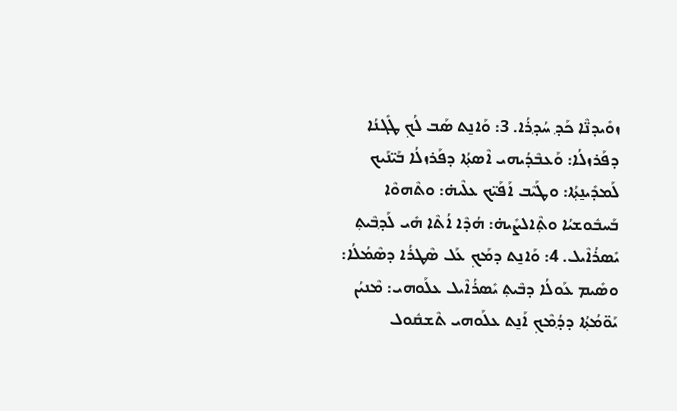ܙܘܺܝܕܢ̈ܶܐ ܟܰܕ݂ ܚܳܕ݂ܪܳܐ. 3: ܘܰܐܢ̱ܬ ܣܰܒ ܠܳܟ݂ ܛܺܓܢܳܐ ܕܦܰܪܙܠܳܐ: ܘܰܥܒܶܕܳܝܗܝ ܐܶܣܬ݂ܳܐ ܕܦܰܪܙܠܳܐ ܒܰܝ̈ܢܰܝܟ ܠܰܡܕܺܝܢ̱ܬ݂ܳܐ: ܘܛܰܝܶܒ ܐܰܦܰܝ̈ܟ ܥܠܶܝܗ̇: ܘܬܶܗܘܶܐ ܒܰܚܒܽܘܫܝܳܐ ܘܬ݂ܶܐܠܨܺܝܗ̇: ܗܳܕܶܐ ܐܳܬܶܐ ܗܺܝ ܠܰܕ݂ܒܶܝܬ݂ ܝܺܣܪܳܐܶܝܠ. 4: ܘܰܐܢ̱ܬ ܕܡܰܟ݂ ܥܰܠ ܣܶܛܪܳܐ ܕܣܶܡܳܠܳܐ: ܘܣܺܝܡ ܥܰܘܠܳܐ ܕܒܶܝܬ݂ ܝܺܣܪܳܐܶܝܠ ܥܠܰܘܗܝ: ܡܶܢܝܳܢ ܝܰܘ̈ܡܳܬ݂ܳܐ ܕܕ݂ܳܡܶܟ݂ ܐܰܢ̱ܬ ܥܠܰܘܗܝ ܬܶܫܩܽܘܠ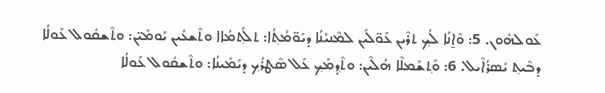ܥܰܘܠܗܽܘܢ. 5: ܘܶܐ̱ܢܳܐ ܠܳܟ݂ ܬܪܶܝܢ ܥܰܘ̈ܠܺܝܢ ܠܡܶܢܝܳܢܳܐ ܕܝܰܘ̈ܡܳܬ݂ܳܐ: ܬܠܳܬ݂ܡܳܐܐ ܘܬܶܫܥܺܝܢ ܝܰܘܡܺܝ̈ܢ: ܘܬܶܫܩܽܘܠ ܥܰܘܠܳܐ ܕܒܶܝܬ݂ ܝܺܣܪܳܐܶܝܠ. 6: ܘܰܬ݂ܫܰܡܠܶܐ ܗܳܠܶܝܢ: ܘܬܶܕ݂ܡܰܟ݂ ܥܰܠ ܣܶܛܪܳܟ݂ ܕܝܰܡܺܝܢܳܐ: ܘܬܶܫܩܽܘܠ ܥܰܘܠܳܐ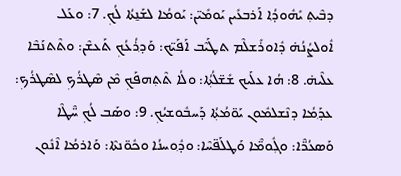ܕܒܶܝܬ݂ ܝܺܗܽܘܕ݂ܳܐ ܐܰܪܒܥܺܝܢ ܝܰܘܡܺܝ̈ܢ: ܝܰܘܡܳܐ ܠܫܰܢ̱ܬܳܐ ܠܳܟ݂. 7: ܘܥܰܠ ܐܽܘܠܨܳܢܳܗ̇ ܕܽܐܘܪܺܫܠܶܡ ܬܛܰܝܶܒ ܐܰܦܰܝ̈ܟ: ܘܰܕ݂ܪܳܥܳܟ݂ ܬܰܥܫܶܢ: ܘܬܶܬܢܰܒܶܐ ܥܠܶܝܗ̇. 8: ܗܳܐ ܥܠܰܝܟ ܫܺܫ̈ܠܳܬ݂ܳܐ: ܘܠܳܐ ܬܶܬ݂ܗܦܰܟ݂ ܡܶܢ ܣܶܛܪܳܟ݂ ܠܣܶܛܪܳܟ݂: ܥܕ݂ܰܡܳܐ ܕܢܶܫܠܡܽܘܢ ܝܰܘ̈ܡܳܬ݂ܳܐ ܕܰܚܒܽܘܫܝܳܟ݂. 9: ܘܣܰܒ ܠܳܟ݂ ܚ̈ܶܛܶܐ ܘܰܣܥܳܖ̈ܶܐ: ܘܓ݂ܽܘܡ̈ܶܐ ܘܰܛܠܰܦ̈ܚܶܐ: ܘܕ݂ܽܘܚܢܳܐ ܘܟܽܘ̈ܢܬܶܐ: ܘܰܐܪܡܳܐ ܐܶܢܽܘܢ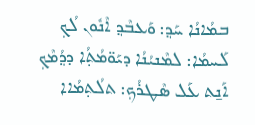ܒܡܳܐܢܳܐ ܚܰܕ݂: ܘܰܥܒܶܕ݂ ܐܶܢܽܘܢ ܠܳܟ݂ ܠܰܚܡܳܐ: ܠܡܶܢܝܳܢܳܐ ܕܝܰܘ̈ܡܳܬ݂ܳܐ ܕܕ݂ܳܡܶܟ݂ ܐܰܢ̱ܬ ܥܰܠ ܣܶܛܪܳܟ݂: ܬܠܳܬ݂ܡܳܐܐ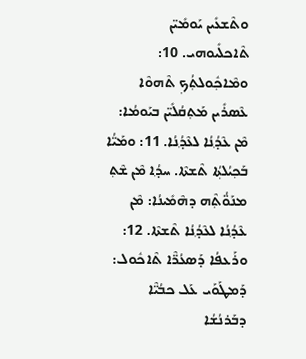ܘܬܶܫܥܺܝܢ ܝܰܘܡܺܝ̈ܢ ܬܶܐܟܠܺܝܘܗܝ. 10: ܘܡܶܐܟ݂ܽܘܠܬ݂ܳܟ݂ ܬܶܗܘܶܐ ܥܶܣܪܺܝܢ ܡܰܬ݂ܩܳܠܺܝ̈ܢ ܒܝܰܘܡܳܐ: ܡܶܢ ܥܶܕ݂ܳܢܳܐ ܠܥܶܕ݂ܳܢܳܐ. 11: ܘܡܰܝ̈ܳܐ ܒܰܟ݂ܝܳܠܬ݂ܳܐ ܬܶܫܬܶܐ. ܚܕ݂ܳܐ ܡܶܢ ܫܶܬ݂ ܡܢܰܘ̈ܳܬ݂ܶܗ ܕܗܶܡܺܝܢܳܐ: ܡܶܢ ܥܶܕ݂ܳܢܳܐ ܠܥܶܕ݂ܳܢܳܐ ܬܶܫܬܶܐ. 12: ܘܪܰܥܦܳܐ ܕܰܣܥܳܖ̈ܶܐ ܬܶܐܟܽܘܠ: ܕܰܡܛܰܘܰܝ ܥܰܠ ܟܒܳܝ̈ܶܐ ܕܒܰܪܢܳܫܳܐ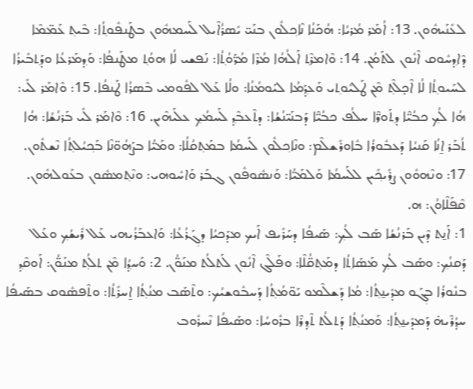ܠܥܺܢܰܝܗܽܘܢ. 13: ܐܳܡܰܪ ܡܳܪܝܳܐ: ܗܳܟܰܢܳܐ ܢܶܐܟ݂ܠܽܘܢ ܒܢܰܝ̈ ܝܺܣܪܳܐܶܝܠ ܠܰܚܡܗܽܘܢ ܒܛܰܢܦܽܘܬ݂ܳܐ: ܒܶܝܬ݂ ܥܰܡ̈ܡܶܐ ܕܶܐܕ݂ܚܽܘܩ ܐܶܢܽܘܢ ܠܬܰܡܳܢ. 14: ܘܶܐܡܪܶܬ݂ ܐܰ‌ܠܳܗܳܐ ܡܳܪܶܐ ܡܳܖ̈ܰܘܳܬ݂ܳܐ: ܢܰܦܫܝ ܠܳܐ ܗܘܳܬ݂ ܡܛܰܢܦܳܐ: ܘܰܕ݂ܡܰܪܥܳܐ ܘܕܰܬ݂ܒܺܝܪܳܐ ܠܚܰܝܘܬ݂ܳܐ ܠܳܐ ܐܶܟ̣ܠܶܬ݂ ܡܶܢ ܛܰܠܝܽܘܬ݂ܝ ܘܰܥܕ݂ܰܡܳܐ ܠܝܰܘܡܳܢܳܐ: ܘܠܳܐ ܥܰܠ ܠܦܽܘܡܝ ܒܶܣܪܳܐ ܛܰܢܦܳܐ. 15: ܘܶܐܡܰܪ ܠܺܝ: ܗܳܐ ܠܳܟ݂ ܟܒܳܝ̈ܶܐ ܕܬ݂ܰܘܖ̈ܶܐ ܚܠܳܦ ܟܒܳܝ̈ܶܐ ܕܰܒܢܰܝ̈ܢܳܫܳܐ: ܕܬܶܥܒܶܕ݂ ܠܰܚܡܳܟ݂ ܥܠܰܝܗܶܝܢ. 16: ܘܶܐܡܰܪ ܠܺܝ ܒܰܪܢܳܫܳܐ: ܗܳܐ ܬܳܒܰܪ ܐ̱ܢܳܐ ܩܰܢܝܳܐ ܕܰܥܒܽܘܪܳܐ ܒܽܐܘܪܺܫܠܶܡ: ܘܢܶܐܟ݂ܠܽܘܢ ܠܰܚܡܳܐ ܒܡܰܬ݂ܩܳܠܳܐ: ܘܡܰܝ̈ܳܐ ܒܨܰܗܳܘ̈ܢܶܐ ܒܰܟ݂ܝܳܠܬ݂ܳܐ ܢܶܫܬܽܘܢ. 17: ܘܢܶܗܘܽܘܢ ܨܪܺܝܟ݂ܺܝܢ ܠܠܰܚܡܳܐ ܘܰܠܡܰܝ̈ܳܐ: ܘܰܢܣܽܘܦܽܘܢ ܓܒܰܪ ܘܰܐܚܽܘܗܝ: ܘܢܶܬ݂ܡܣܽܘܢ ܒܥܰܘܠܗܽܘܢ.
ܩܶܦܰܠܶܐܘܳܢ: ܗ.
1: ܐܰܢ̱ܬ ܕܶܝܢ ܒܰܪܢܳܫܳܐ ܣܰܒ ܠܳܟ݂: ܣܰܝܦܳܐ ܕܚܰܪܺܝܦ ܐܰܝܟ ܡܕܰܟܝܳܐ ܕܓ݂ܰܪܳܥܳܐ: ܘܰܐܥܒܰܪܳܝܗܝ ܥܰܠ ܪܺܝܫܳܟ݂ ܘܥܰܠ ܕܰܩܢܳܟ݂: ܘܣܰܒ ܠܳܟ݂ ܡܰܣܰܐܬ݂ܳܐ ܕܡܰܬ݂ܩ̈ܳܠܶܐ: ܘܦܰܠܶܓ ܐܶܢܽܘܢ ܠܰܬܠܳܬ ܡܢܰܘ̈ܳܢ. 2: ܘܰܚܕ݂ܳܐ ܡܶܢ ܬܠܳܬ݂ ܡܢܰܘ̈ܳܢ: ܐܰܘܩܶܕ݂ ܒܢܽܘܪܳܐ ܒܓ݂ܰܘ ܡܕܺܝܢ̱ܬ݂ܳܐ: ܡܳܐ ܕܰܫܠܶܡܘ ܝܰܘ̈ܡܳܬ݂ܳܐ ܕܰܚܒܽܘܫܝܳܟ: ܘܬܶܣܰܒ ܡܢܳܬ݂ܳܐ ܐ̱ܚܪܺܬ݂ܳܐ: ܘܬܶܦܣܽܘܩ ܒܣܰܝܦܳܐ ܚܕ݂ܳܪܶܝܗ̇ ܕܰܡܕܺܝܢ̱ܬ݂ܳܐ: ܘܰܡܢܳܬ݂ܳܐ ܕܰܬܠܳܬ ܬܶܕ݂ܪܶܐ ܒܪܽܘܚܳܐ: ܘܣܰܝܦܳܐ ܢܶܚܪܽܘܒ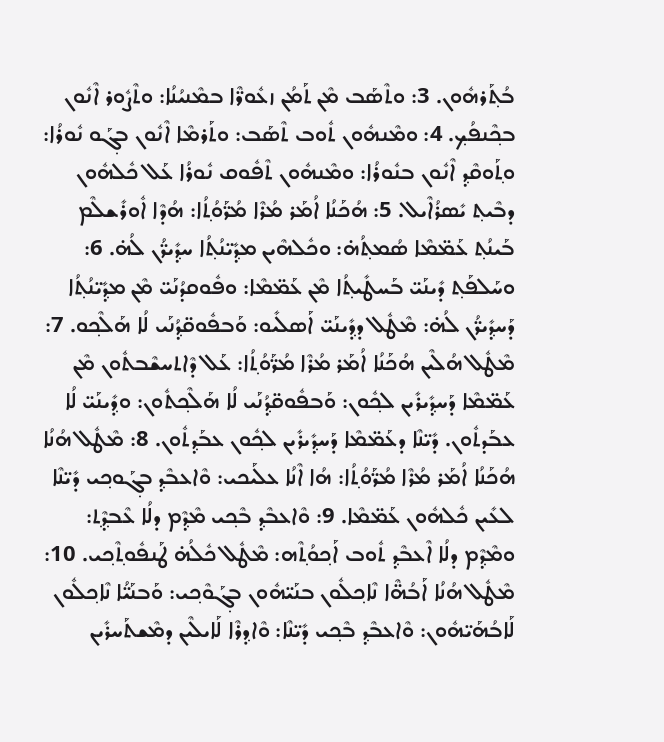ܒܳܬ݂ܰܪܗܽܘܢ. 3: ܘܬܶܣܰܒ ܡܶܢ ܬܰܡܳܢ ܙܥܽܘܖ̈ܶܐ ܒܡܶܢܝܳܢܳܐ: ܘܬܶܨܽܘܪ ܐܶܢܽܘܢ ܒܟ݂ܶܢܦܳܟ݂. 4: ܘܡܶܢܗܽܘܢ ܬܽܘܒ ܬܶܣܰܒ: ܘܬܰܪܡܶܐ ܐܶܢܽܘܢ ܒܓ݂ܰܘ ܢܽܘܪܳܐ: ܘܬ݂ܰܘܩܶܕ݂ ܐܶܢܽܘܢ ܒܢܽܘܪܳܐ: ܘܡܶܢܗܽܘܢ ܬܶܦܽܘܩ ܢܽܘܪܳܐ ܥܰܠ ܟܽܠܗܽܘܢ ܕܒܶܝܬ݂ ܝܺܣܪܳܐܶܝܠ. 5: ܗܳܟܰܢܳܐ ܐܳܡܰܪ ܡܳܪܶܐ ܡܳܖ̈ܰܘܳܬ݂ܳܐ: ܗܳܕܶܐ ܐܽܘܪܺܫܠܶܡ ܒܰܝܢܳܬ݂ ܥܰܡ̈ܡܶܐ ܣܳܡܬ݂ܳܗ̇: ܘܟܽܠܗܶܝܢ ܡܕ݂ܺܝ̈ܢܳܬ݂ܳܐ ܚܕ݂ܺܝܖ̈ܳܢ ܠܳܗ̇. 6: ܘܚܰܠܦܰܬ݂ ܕܺܝܢܰܝ̈ ܒܰܚܛܺܝܬ݂ܳܐ ܡܶܢ ܥܰܡ̈ܡܶܐ: ܘܦܽܘܩܕܳܢܰܝ̈ ܡܶܢ ܡܕ݂ܺܝ̈ܢܳܬ݂ܳܐ ܕܰܚܕ݂ܺܝܖ̈ܳܢ ܠܳܗ̇: ܡܶܛܽܠ ܕܕ݂ܺܝܢܰܝ̈ ܐܰܣܠܺܝܘ: ܘܰܒܦܽܘܩ̈ܕ݂ܳܢܰܝ ܠܳܐ ܗܰܠܶܟ݂ܘ. 7: ܡܶܛܽܠ ܗܳܠܶܝܢ ܗܳܟܰܢܳܐ ܐܳܡܰܪ ܡܳܪܶܐ ܡܳܖ̈ܰܘܳܬ݂ܳܐ: ܥܰܠ ܕܶܐܬܚܫܶܒܬܽܘܢ ܡܶܢ ܥܰܡ̈ܡܶܐ ܕܰܚܕ݂ܺܝܪܺܝܢ ܠܟ݂ܽܘܢ: ܘܰܒܦܽܘܩ̈ܕ݂ܳܢܰܝ ܠܳܐ ܗܰܠܶܟ݂ܬܽܘܢ: ܘܕ݂ܺܝܢܰܝ̈ ܠܳܐ ܥܒܰܕܬܽܘܢ. ܕܺܝ̈ܢܶܐ ܕܥܰܡ̈ܡܶܐ ܕܰܚܕ݂ܺܝܪܺܝܢ ܠܟ݂ܽܘܢ ܥܒܰܕ݂ܬܽܘܢ. 8: ܡܶܛܽܠ ܗܳܢܳܐ ܗܳܟܰܢܳܐ ܐܳܡܰܪ ܡܳܪܶܐ ܡܳܖ̈ܰܘܳܬ݂ܳܐ: ܗܳܐ ܐܶܢܳܐ ܥܠܰܝܟܝ: ܘܶܐܥܒܶܕ݂ ܒܓ݂ܰܘܟ݂ܝ ܕܺܝ̈ܢܶܐ ܠܥܺܝܢ ܟܽܠܗܽܘܢ ܥܰܡ̈ܡܶܐ. 9: ܘܶܐܥܒܶܕ݂ ܒܶܟ݂ܝ ܡܶܕ݂ܶܡ ܕܠܳܐ ܥܶܒܕ݂ܶܬ݂: ܘܡܶܕ݂ܶܡ ܕܠܳܐ ܐܶܥܒܶܕ݂ ܬܽܘܒ ܐܰܟ݂ܘܳܬ݂ܶܗ: ܡܶܛܽܠ ܟܽܠܳܗ̇ ܛܰܢܦܽܘܬ݂ܶܟ݂ܝ. 10: ܡܶܛܽܠ ܗܳܢܳܐ ܐܰܒܳܗ̈ܶܐ ܢܶܐܟ݂ܠܽܘܢ ܒܢܰܝ̈ܗܽܘܢ ܒܓ݂ܰܘܶܟ݂ܝ: ܘܰܒܢܰܝ̈ܳܐ ܢܶܐܟ݂ܠܽܘܢ ܠܰܐܒܳܗܰܝ̈ܗܽܘܢ: ܘܶܐܥܒܶܕ݂ ܒܶܟ݂ܝ ܕܺܝ̈ܢܶܐ: ܘܶܐܕ݂ܪܶܐ ܠܰܐܝܠܶܝܢ ܕܡܶܫܬܰܚܪܺܝܢ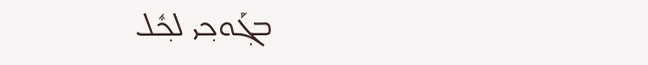ܒܓ݂ܰܘܟ݂ܝ ܠܟ݂ܽܠ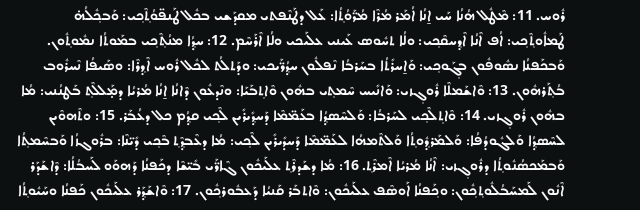ܪܽܘܚ. 11: ܡܶܛܽܠ ܗܳܢܳܐ ܚܰܝ ܐ̱ܢܳܐ ܐܳܡܰܪ ܡܳܪܶܐ ܡܳܖ̈ܰܘܳܬ݂ܳܐ: ܥܰܠ ܕܛܰܢܶܦܬܝ ܡܩܕܰܫܝ ܒܟܽܠ ܛܰܢܦ̈ܘܳܬ݂ܶܟ݂ܝ: ܘܰܒܟ݂ܽܠܳܗ̇ ܛܰܡܐܽܘܬ݂ܶܟ݂ܝ: ܐܳܦ ܐܶܢܳܐ ܐܶܕ݂ܚܩܶܟ݂ܝ: ܘܠܳܐ ܬܚܽܘܣ ܥܰܝܢܝ ܥܠܰܝܟܝ ܘܠܳܐ ܐܶܪܰܚܶܡ. 12: ܚܕ݂ܳܐ ܡܢܳܬ݂ܶܟ݂ܝ ܒܡܰܘܬܳܐ ܢܡܽܘܬ݂ܽܘܢ. ܘܰܒܟܰܦܢܳܐ ܢܣܽܘܦܽܘܢ ܒܓ݂ܰܘܟ݂ܝ: ܘܰܐ̱ܚܪܺܬܳܐ ܒܚܰܪܒܳܐ ܢܶܦܠܽܘܢ ܚܕ݂ܳܖ̈ܰܝܟܝ: ܘܕܰܬܠܳܬ ܠܟܽܠ ܪܽܘܚ ܐܶܕ݂ܪܶܐ: ܘܣܰܝܦܳܐ ܢܶܚܪܽܘܒ ܒܳܬ݂ܰܪܗܽܘܢ. 13: ܘܶܐܫܰܡܠܶܐ ܪܽܘܓ݂ܙܝ: ܘܰܐܢܺܝܚ ܚܶܡܬ݂ܝ ܒܗܽܘܢ ܘܶܐܬ݂ܒܰܝܰܐ: ܘܢܶܕܥܽܘܢ ܕܶܐܢܳܐ ܐ̱ܢܳܐ ܡܳܪܝܳܐ ܕܡ̣ܰܠܠܶܬ݂ ܒܰܛܢܳܢܝ: ܡܳܐ ܒܗܽܘܢ ܪܽܘܓ݂ܙܝ. 14: ܘܶܐܬ݂ܠܶܟ݂ܝ ܠܚܰܪܒܳܐ: ܘܰܠܚܶܣܕ݂ܳܐ ܒܥܰܡ̈ܡܶܐ ܕܰܚܕ݂ܺܝܪܺܝܢ ܠܶܟ݂ܝ ܩܕ݂ܳܡ ܟܠ ܕܥܳܒܰܪ. 15: ܘܬܶܗܘܶܝܢ ܠܚܶܣܕ݂ܳܐ ܘܰܠܓܽܘܕܳܦܳܐ: ܘܰܠܡܰܪܕ݂ܽܘܬ݂ܳܐ ܘܰܠܬܶܡܗܳܐ ܠܥܰܡ̈ܡܶܐ ܕܰܚܕܺܝܪܺܝܢ ܠܶܟ݂ܝ: ܡܳܐ ܕܥܶܒܕ݂ܶܬ݂ ܒܶܟ݂ܝ ܕܺܝ̈ܢܶܐ: ܒܪܽܘܓܙܳܐ ܘܰܒܚܶܡܬ݂ܳܐ ܘܰܒܡܰܟܣܳܢܽܘܬ݂ܳܐ ܕܪܽܘܓ݂ܙܝ: ܐܶܢܳܐ ܡܳܪܝܳܐ ܐܶܡܪܶܬ݂. 16: ܡܳܐ ܕܫܰܕܪܶܬ݂ ܥܠܰܝܟܽܘܢ ܓܶܐܖ̈ܰܝ ܒܺܝ̈ܫܶܐ ܕܟܰܦܢܳܐ ܕܰܗܘܰܘ ܠܰܚܒܳܠܳܐ: ܕܶܐܫܰܕܰܪ ܐܶܢܽܘܢ ܠܰܡܚܰܒܳܠܽܘܬ݂ܟ݂ܽܘܢ: ܘܟ݂ܰܦܢܳܐ ܐܰܘܣܶܦ ܥܠܰܝܟܽܘܢ: ܘܶܐܬܒܰܪ ܩܰܢܝܳܐ ܕܰܥܒܽܘܪܟ݂ܽܘܢ. 17: ܘܶܐܫܰܕ݂ܰܪ ܥܠܰܝܟܽܘܢ ܟܰܦܢܳܐ ܘܚܰܝܽܘܬ݂ܳܐ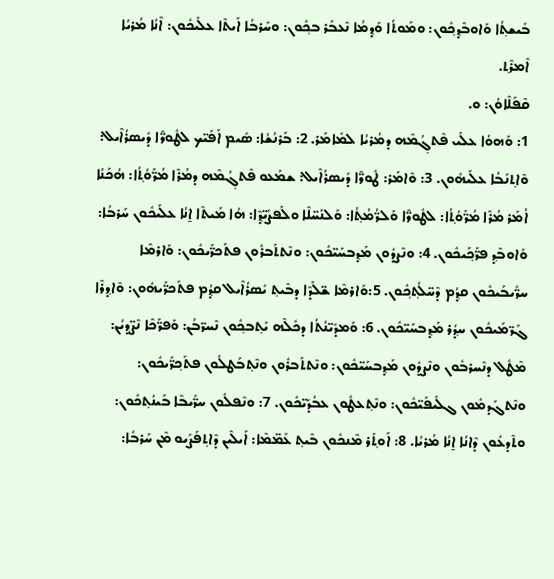ܒܺܝܫܬ݂ܳܐ ܘܰܐܘܒܶܕ݂ܟ݂ܽܘܢ: ܘܡܰܘܬܳܐ ܘܰܕ݂ܡܳܐ ܢܶܥܒܰܪ ܒܟ݂ܽܘܢ: ܘܚܰܪܒܳܐ ܐܰܝܬܶܐ ܥܠܰܝܟܽܘܢ: ܐܶܢܳܐ ܡܳܪܝܳܐ ܐܶܡܪܶܬ݂.
ܩܶܦܰܠܶܐܘܳܢ: ܘ.
1: ܘܰܗܘܳܐ ܥܠܰܝ ܦܶܬܓ݂ܳܡܶܗ ܕܡܳܪܝܳܐ ܠܡܺܐܡܰܪ. 2: ܒܰܪܢܳܫܳܐ: ܣܺܝܡ ܐܰܦܰܝ̈ܟ ܠܛܽܘܖ̈ܶܐ ܕܺܝܣܪܳܐܶܝܠ: ܘܶܐܬ݂ܢܰܒܳܐ ܥܠܰܝܗܽܘܢ. 3: ܘܶܐܡܰܪ: ܛܽܘܖ̈ܶܐ ܕܺܝܣܪܳܐܶܝܠ: ܫܡܰܥܘ ܦܶܬܓ݂ܳܡܶܗ ܕܡܳܪܶܐ ܡܳܖ̈ܰܘܳܬ݂ܳܐ: ܗܳܟܰܢܳܐ ܐܳܡܰܪ ܡܳܪܶܐ ܡܳܖ̈ܰܘܳܬ݂ܳܐ: ܠܛܽܘܖ̈ܶܐ ܘܰܠܖ̈ܳܡܳܬ݂ܳܐ: ܘܰܠܢܰܚ̈ܠܶܐ ܘܠܰܦܨܺܝ̈ܕ݂ܶܐ: ܗܳܐ ܡܰܝܬܶܐ ܐ̱ܢܳܐ ܥܠܰܝܟܽܘܢ ܚܰܪܒܳܐ: ܘܰܐܘܒܶܕ݂ ܦܖ̈ܰܟ݂ܰܝܟܽܘܢ. 4: ܘܢܶܨܕܽܘܢ ܡܰܕ݂ܒܚܰܝ̈ܟܽܘܢ: ܘܢܶܬܬܰܒܪܽܘܢ ܦܬܰܟܖ̈ܰܝܟܽܘܢ: ܘܰܐܪܡܶܐ ܚܖ̈ܺܝܒܰܝܟܽܘܢ ܩܕ݂ܳܡ ܕܶܚ̈ܠܳܬ݂ܟ݂ܽܘܢ. 5:ܘܰܐܪܡܶܐ ܫ̈ܠܰܕܶܐ ܕܒܶܝܬ݂ ܝܺܣܪܳܐܶܝܠ ܩܕ݂ܳܡ ܦܬܰܟܖ̈ܰܝܗܽܘܢ: ܘܶܐܕ݂ܪܶܐ ܓܰܖ̈ܡܰܝܟܽܘܢ ܚܕ݂ܳܪ ܡܰܕ݂ܒܚܰܝ̈ܟܽܘܢ. 6: ܘܰܡܕܺܝ̈ܢܳܬܳܐ ܕܟܽܠܶܗ ܝܰܬ݂ܒܟ݂ܽܘܢ ܢܶܚܖ̈ܒܳܢ: ܘܰܦܖ̈ܰܟܶܐ ܢܶܨ̈ܕ݂ܝܳܢ: ܡܶܛܽܠ ܕܢܶܚܪܒܽܘܢ ܘܢܶܨܕܽܘܢ ܡܰܕ݂ܒܚܰܝ̈ܟܽܘܢ: ܘܢܶܬܬܰܒܪܽܘܢ ܘܢܶܬ݂ܒܰܛܠܽܘܢ ܦܬܰܟ݂ܖ̈ܰܝܟܽܘܢ: ܘܢܶܬܓܰܕܡܽܘܢ ܓܠܺܝܦܰܝ̈ܟܽܘܢ: ܘܢܶܬ݂ܥܛܽܘܢ ܥܒܳܕܰܝ̈ܟܽܘܢ. 7: ܘܢܶܦܠܽܘܢ ܚܖ̈ܺܝܒܶܐ ܒܰܝܢܳܬ݂ܟܽܘܢ: ܘܬܶܕܥܽܘܢ ܕܶܐܢܳܐ ܐ̱ܢܳܐ ܡܳܪܝܳܐ. 8: ܐܰܘܬ݂ܰܪ ܡܶܢܟܽܘܢ ܒܶܝܬ݂ ܥܰܡ̈ܡܶܐ: ܐܰܝܠܶܝܢ ܕܶܐܬ݂ܦܰܨܺܝܘ ܡܶܢ ܚܰܪܒܳܐ: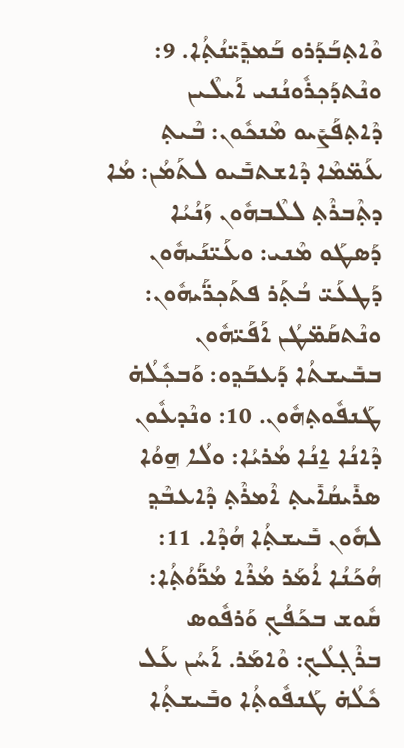ܘܶܐܬ݂ܒܰܕܰܪܘ ܒܰܡܕ݂ܺܝ̈ܢܳܬ݂ܳܐ. 9: ܘܢܶܬܕܰܟ݂ܪܽܘܢܳܢܝ ܐܰܝܠܶܝܢ ܕܶܐܬ݂ܦܰܨܺܝܘ ܡܶܢܟܽܘܢ: ܒܶܝܬ݂ ܥܰܡ̈ܡܶܐ ܕܶܐܫܬܒܺܝܘ ܠܬܰܡܳܢ: ܡܳܐ ܕܬ݂ܶܒܪܶܬ݂ ܠܠܶܒܗܽܘܢ ܙܰܢܳܝܳܐ ܕܰܣܛܰܘ ܡܶܢܝ: ܘܥܰܝ̈ܢܰܝܗܽܘܢ ܕܰܛܥܰܝ̈ ܒܳܬ݂ܰܪ ܦܬܰܟ݂ܖ̈ܰܝܗܽܘܢ: ܘܢܶܬܩܰܡ̈ܛܳܢ ܐܰܦܰܝ̈ܗܽܘܢ ܒܒܺܝܫܬܳܐ ܕܰܥܒܰܕ݂ܘ: ܘܰܒܟ݂ܽܠܳܗ̇ ܛܰܢܦܽܘܬ݂ܗܽܘܢ. 10: ܘܢܶܕܥܽܘܢ ܕܶܐܢܳܐ ܐ̱ܢܳܐ ܡܳܪܝܳܐ: ܘܠܳܐ ܗ̱ܘܳܐ ܣܪܺܝܩܳܐܺܝܬ݂ ܐܶܡܪܶܬ݂ ܕܶܐܥܒܶܕ݂ ܠܗܽܘܢ ܒܺܝܫܬ݂ܳܐ ܗܳܕܶܐ. 11: ܗܳܟܰܢܳܐ ܐܳܡܰܪ ܡܳܪܶܐ ܡܳܖ̈ܰܘܳܬ݂ܳܐ: ܩܽܘܫ ܒܟܰܦܳܟ݂ ܘܰܪܦܽܘܣ ܒܪܶܓ݂ܠܳܟ݂: ܘܶܐܡܰܪ. ܐܰܚܳܢ ܥܰܠ ܟܽܠܳܗ̇ ܛܰܢܦܽܘܬ݂ܳܐ ܘܒܺܝܫܬ݂ܳܐ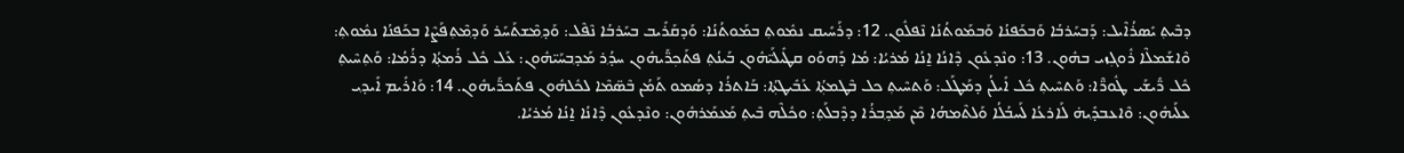ܕܒܶܝܬ݂ ܝܺܣܪܳܐܶܝܠ: ܕܰܒܚܰܪܒܳܐ ܘܰܒܟܰܦܢܳܐ ܘܰܒܡܰܘܬܳܢܳܐ ܢܶܦܠܽܘܢ. 12: ܕܪܰܚܺܝܩ ܢܡܽܘܬ݂ ܒܡܰܘܬܳܢܳܐ: ܘܰܕܩܰܪܺܝܒ ܒܚܰܪܒܳܐ ܢܶܦܶܠ: ܘܰܕ݂ܡܶܫܬܰܚܰܪ ܘܰܕ݂ܡܶܬ݂ܦܰܨܶܐ ܒܟܰܦܢܳܐ ܢܡܽܘܬ݂: ܘܶܐܫܰܡܠܶܐ ܪܽܘܓ݂ܙܝ ܒܗܽܘܢ. 13: ܘܢܶܕܥܽܘܢ ܕܶܐܢܳܐ ܐ̱ܢܳܐ ܡܳܪܝܳܐ: ܡܳܐ ܕܰܗܘܰܘ ܩܛܺܝܠܰܝ̈ܗܽܘܢ ܒܰܝܢܳܬ݂ ܦܬܰܟ݂ܖ̈ܰܝܗܽܘܢ ܚܕ݂ܳܪ ܡܰܕ݂ܒܚܰܝ̈ܗܽܘܢ: ܥܰܠ ܟܽܠ ܪܳܡܬ݂ܳܐ ܕܪܳܡܳܐ: ܘܰܬ݂ܚܶܝܬ݂ ܟܽܠ ܖ̈ܺܝܫܰܝ ܛܽܘܖ̈ܶܐ: ܘܰܬܚܶܝܬ݂ ܟܽܠ ܐܺܝܠܳܢ ܕܡܰܛܰܠ: ܘܰܬܚܶܝܬ݂ ܟܠ ܒܶܛܡܬ݂ܳܐ ܥܰܒܺܝܛܬ݂ܳܐ: ܒܰܐܬܪܳܐ ܕܣܳܡܘ ܬܰܡܳܢ ܒܶܣ̈ܡܶܐ ܠܟܽܠܗܽܘܢ ܦܬܰܟܖ̈ܰܝܗܽܘܢ. 14: ܘܰܐܪܺܝܡ ܐܺܝܕ݂ܝ ܥܠܰܝܗܽܘܢ: ܘܶܐܥܒܕ݂ܺܝܗ̇ ܠܰܐܪܥܳܐ ܠܰܚܒܳܠܳܐ ܘܰܠܬܶܡܗܳܐ ܡܶܢ ܡܰܕ݂ܒܪܳܐ ܕܕܶܒܠܰܬ݂: ܘܟܽܠܶܗ ܒܶܝܬ݂ ܡܰܥܡܰܪܗܽܘܢ: ܘܢܶܕܥܽܘܢ ܕܶܐܢܳܐ ܐ̱ܢܳܐ ܡܳܪܝܳܐ.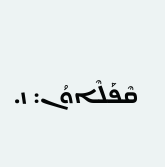ܩܶܦܰܠܶܐܘܳܢ: ܙ.